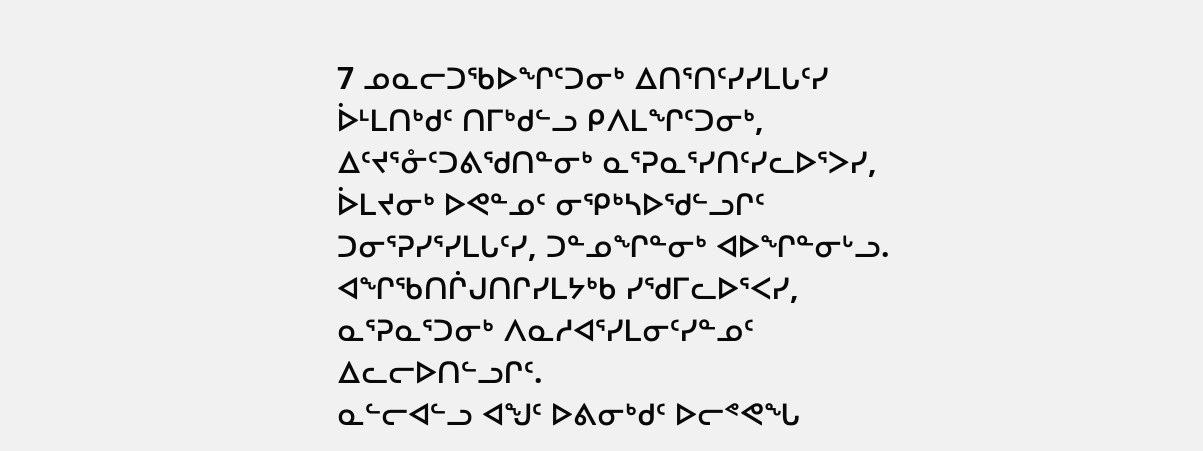7 ᓄᓇᓕᑐᖃᐅᖏᑦᑐᓂᒃ ᐃᑎᕐᑎᑦᓯᓯᒪᒐᑦᓯ ᐆᒻᒪᑎᒃᑯᑦ ᑎᒥᒃᑯᓪᓗ ᑭᐱᒪᖏᑦᑐᓂᒃ, ᐃᑦᔪᕐᓁᑦᑐᕕᖁᑎᓐᓂᒃ ᓇᕐᕈᓇᕐᓯᑎᑦᓯᓚᐅᕐᐳᓯ, ᐆᒪᔪᓂᒃ ᐅᕙᓐᓄᑦ ᓂᕿᒃᓴᐅᖁᓪᓗᒋᑦ ᑐᓂᕐᕈᓯᕐᓯᒪᒐᑦᓯ, ᑐᓐᓄᖏᓐᓂᒃ ᐊᐅᖏᓐᓂᒡᓗ. ᐊᖏᖃᑎᒌᒍᑎᒋᓯᒪᔭᒃᑲ ᓯᖁᒥᓚᐅᕐᐸᓯ, ᓇᕐᕈᓇᕐᑐᓂᒃ ᐱᓇᓱᐊᕐᓯᒪᓂᑦᓯᓐᓄᑦ ᐃᓚᓕᐅᑎᓪᓗᒋᑦ.
ᓇᓪᓕᐊᓪᓗ ᐊᖑᑦ ᐅᕕᓂᒃᑯᑦ ᐅᓕᕝᕙᖓ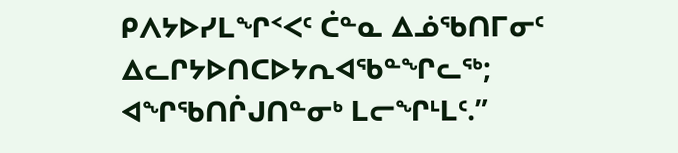ᑭᐱᔭᐅᓯᒪᖏᑉᐸᑦ ᑖᓐᓇ ᐃᓅᖃᑎᒥᓂᑦ ᐃᓚᒋᔭᐅᑎᑕᐅᔭᕆᐊᖃᓐᖏᓚᖅ; ᐊᖏᖃᑎᒌᒍᑎᓐᓂᒃ ᒪᓕᖏᒻᒪᑦ.”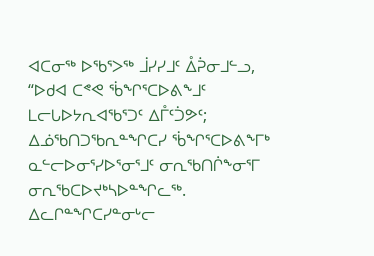ᐊᑕᓂᖅ ᐅᖃᕐᐳᖅ ᒨᓯᓯᒧᑦ ᐂᕉᓂᒧᓪᓗ, “ᐅᑯᐊ ᑕᕝᕙ ᖄᖏᕐᑕᐅᕕᖕᒧᑦ ᒪᓕᒐᐅᔭᕆᐊᖃᕐᑐᑦ ᐃᒤᑦᑑᕗᑦ; ᐃᓅᖃᑎᑐᖃᕆᓐᖏᑕᓯ ᖄᖏᕐᑕᐅᕕᖕᒥᒃ ᓇᓪᓕᐅᓂᕐᓯᐅᕐᓂᕐᒧᑦ ᓂᕆᖃᑎᒌᖕᓂᕐᒥ ᓂᕆᖃᑕᐅᔪᒃᓴᐅᓐᖏᓚᖅ.
ᐃᓚᒋᓐᖏᑕᓯᓐᓂᒡᓕ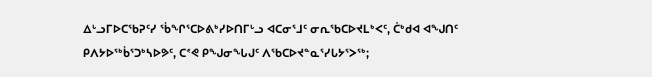ᐃᒡᓗᒥᐅᑕᖃᕈᑦᓯ ᖄᖏᕐᑕᐅᕕᒃᓯᐅᑎᒥᒡᓗ ᐊᑕᓂᕐᒧᑦ ᓂᕆᖃᑕᐅᔪᒪᒃᐸᑦ, ᑖᒃᑯᐊ ᐊᖑᑎᑦ ᑭᐱᔭᐅᖅᑳᕐᑐᒃᓴᐅᕗᑦ, ᑕᕝᕙ ᑭᖑᓂᖓᒍᑦ ᐱᖃᑕᐅᔪᓐᓇᕐᓯᒐᔭᕐᐳᖅ;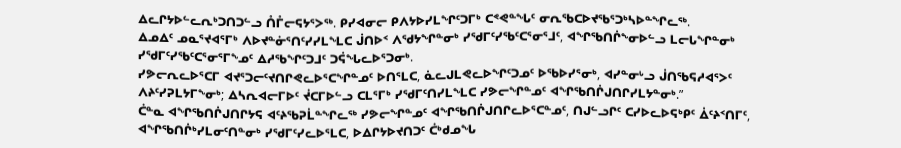ᐃᓚᒋᔭᐅᓪᓚᕆᒃᑐᑎᑐᓪᓗ ᑍᒤᓕᕋᔭᕐᐳᖅ. ᑭᓯᐊᓂᓕ ᑭᐱᔭᐅᓯᒪᖏᑦᑐᒥᒃ ᑕᕝᕙᓐᖓᑦ ᓂᕆᖃᑕᐅᔪᖃᕐᑐᒃᓴᐅᓐᖏᓚᖅ.
ᐃᓄᐃᑦ ᓄᓇᕐᔪᐊᕐᒥᒃ ᐱᐅᔪᓐᓃᕐᑎᑦᓯᓯᒪᖕᒪᑕ ᒎᑎᐅᑉ ᐱᖁᔭᖏᓐᓂᒃ ᓯᖁᒥᑦᓯᖃᑦᑕᕐᓂᕐᒧᑦ, ᐊᖏᖃᑎᒌᖕᓂᐅᓪᓗ ᒪᓕᒐᖏᓐᓂᒃ ᓯᖁᒥᑦᓯᖃᑦᑕᕐᓂᕐᒥᖕᓄᑦ ᐃᓱᖃᖏᑦᑐᒧᑦ ᑐᕌᖓᓚᐅᕐᑐᓂᒃ.
ᓯᕗᓕᕆᓚᐅᕐᑕᒥ ᐊᔪᕐᑐᓕᑦᔪᑎᒋᕙᓚᐅᕐᑕᖏᓐᓄᑦ ᐅᑎᕐᒪᑕ, ᓈᓚᒍᒪᕙᓚᐅᖏᑦᑐᓄᑦ ᐅᖃᐅᓯᕐᓂᒃ, ᐊᓯᓐᓂᒡᓗ ᒎᑎᖃᕋᓱᐊᕐᐳᑦ ᐱᔨᑦᓯᕈᒪᔭᒥᖕᓂᒃ; ᐃᓴᕆᐊᓕᒥᐅᑦ ᔫᑕᒥᐅᓪᓗ ᑕᒪᕐᒥᒃ ᓯᖁᒥᑦᑎᓯᒪᖕᒪᑕ ᓯᕗᓕᖏᓐᓄᑦ ᐊᖏᖃᑎᒌᒍᑎᒋᓯᒪᔭᓐᓂᒃ.”
ᑖᓐᓇ ᐊᖏᖃᑎᒌᒍᑎᒋᔭᕋ ᐊᑦᔨᖃᕈᒫᓐᖏᓚᖅ ᓯᕗᓕᖏᓐᓄᑦ ᐊᖏᖃᑎᒌᒍᑎᒋᓚᐅᕐᑕᓐᓄᑦ, ᑎᒍᓪᓗᒋᑦ ᑕᓯᐅᓚᐅᕋᒃᑭᑦ ᐄᑦᔨᑉᑎᒥᑦ, ᐊᖏᖃᑎᒌᒃᓯᒪᓂᑦᑎᓐᓂᒃ ᓯᖁᒥᑦᓯᓚᐅᕐᒪᑕ, ᐅᐃᒋᔭᐅᔪᑎᑐᑦ ᑖᒃᑯᓄᖓ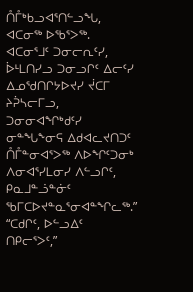ᑍᒤᒃᑲᓗᐊᕐᑎᓪᓗᖓ, ᐊᑕᓂᖅ ᐅᖃᕐᐳᖅ.
ᐊᑕᓂᕐᒧᑦ ᑐᓂᓕᕆᑦᓯ, ᐆᒻᒪᑎᓯᓗ ᑐᓂᓗᒋᑦ ᐃᓕᑦᓯ ᐃᓄᖁᑎᒋᔭᐅᔪᓯ ᔫᑕᒥ ᔨᕉᓴᓕᒥᓗ, ᑐᓂᓂᐊᖏᒃᑯᑦᓯ ᓂᓐᖓᖕᓂᕋ ᐃᑯᐊᓚᔪᑎᑐᑦ ᑍᒤᓐᓂᐊᕐᐳᖅ ᐱᐅᖏᑦᑐᓂᒃ ᐱᓂᐊᕐᓯᒪᓂᓯ ᐱᓪᓗᒋᑦ, ᑭᓇᒧᓐᓘᓐᓃᑦ ᖃᒥᑕᐅᔪᓐᓇᕐᓂᐊᓐᖏᓚᖅ.”
“ᑕᑯᒋᑦ, ᐅᓪᓗᐃᑦ ᑎᑭᓕᕐᐳᑦ,”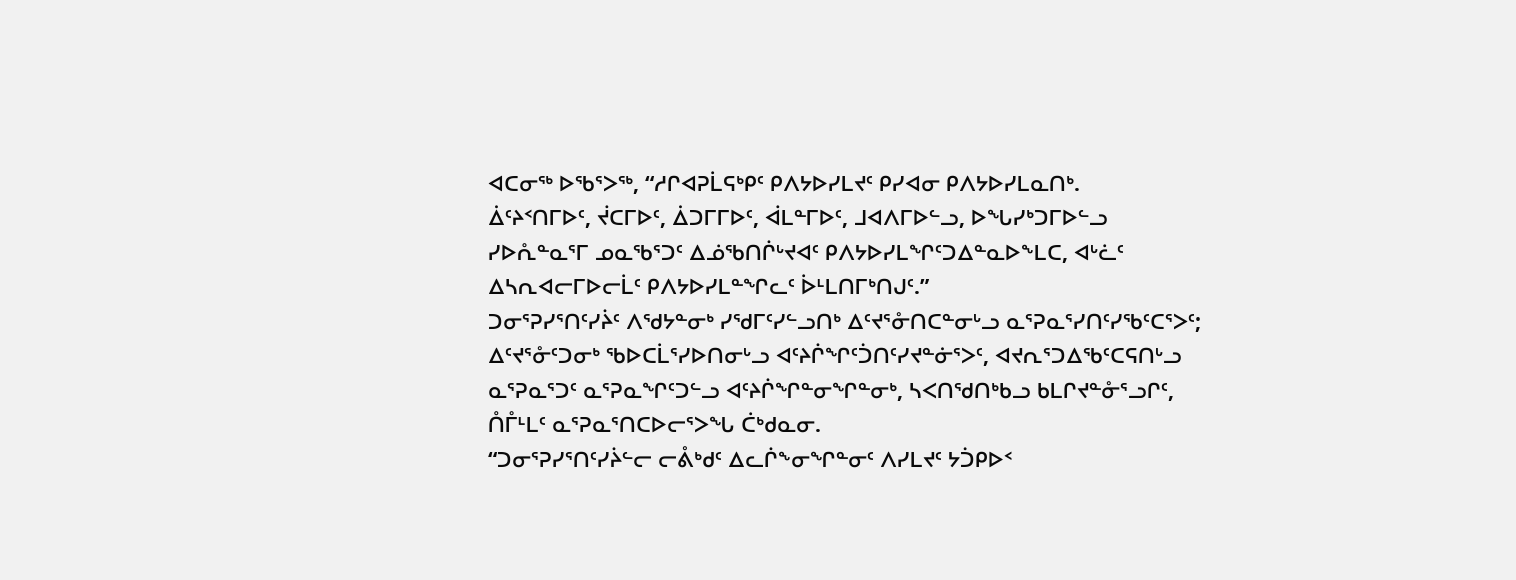ᐊᑕᓂᖅ ᐅᖃᕐᐳᖅ, “ᓱᒋᐊᕈᒫᕋᒃᑭᑦ ᑭᐱᔭᐅᓯᒪᔪᑦ ᑭᓯᐊᓂ ᑭᐱᔭᐅᓯᒪᓇᑎᒃ.
ᐄᑦᔨᑉᑎᒥᐅᑦ, ᔫᑕᒥᐅᑦ, ᐄᑐᒥᒥᐅᑦ, ᐋᒪᓐᒥᐅᑦ, ᒧᐊᐱᒥᐅᓪᓗ, ᐅᖓᓯᒃᑐᒥᐅᓪᓗ ᓯᐅᕅᓐᓇᕐᒥ ᓄᓇᖃᕐᑐᑦ ᐃᓅᖃᑎᒌᒡᔪᐊᑦ ᑭᐱᔭᐅᓯᒪᖏᑦᑐᐃᓐᓇᐅᖕᒪᑕ, ᐊᒡᓛᑦ ᐃᓴᕆᐊᓕᒥᐅᓕᒫᑦ ᑭᐱᔭᐅᓯᒪᓐᖏᓚᑦ ᐆᒻᒪᑎᒥᒃᑎᒍᑦ.”
ᑐᓂᕐᕈᓯᕐᑎᑦᓯᔩᑦ ᐱᖁᔭᓐᓂᒃ ᓯᖁᒥᑦᓯᓪᓗᑎᒃ ᐃᑦᔪᕐᓁᑎᑕᓐᓂᒡᓗ ᓇᕐᕈᓇᕐᓯᑎᑦᓯᖃᑦᑕᕐᐳᑦ; ᐃᑦᔪᕐᓁᑦᑐᓂᒃ ᖃᐅᑕᒫᕐᓯᐅᑎᓂᒡᓗ ᐊᑦᔨᒌᖏᑦᑑᑎᑦᓯᔪᓐᓃᕐᐳᑦ, ᐊᔪᕆᕐᑐᐃᖃᑦᑕᕋᑎᒡᓗ ᓇᕐᕈᓇᕐᑐᑦ ᓇᕐᕈᓇᖏᑦᑐᓪᓗ ᐊᑦᔨᒌᖏᓐᓂᖏᓐᓂᒃ, ᓴᐸᑎᖁᑎᒃᑲᓗ ᑲᒪᒋᔪᓐᓁᕐᓗᒋᑦ, ᑍᒤᒻᒪᑦ ᓇᕐᕈᓇᕐᑎᑕᐅᓕᕐᐳᖓ ᑖᒃᑯᓇᓂ.
“ᑐᓂᕐᕈᓯᕐᑎᑦᓯᔩᓪᓕ ᓕᕔᒃᑯᑦ ᐃᓚᒌᖕᓂᖏᓐᓂᑦ ᐱᓯᒪᔪᑦ ᔭᑑᑭᐅᑉ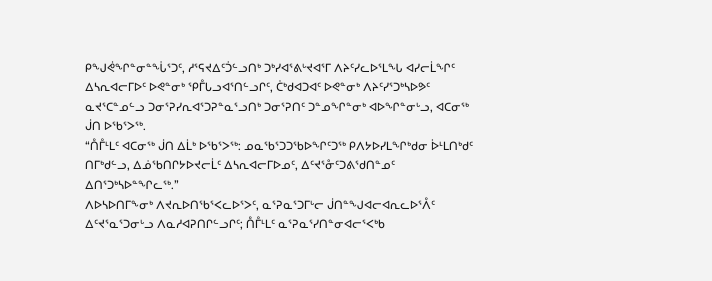ᑭᖑᕚᖏᓐᓂᓐᖔᕐᑐᑦ, ᓱᕐᕋᔪᐃᑦᑑᓪᓗᑎᒃ ᑐᒃᓯᐊᕐᕕᒡᔪᐊᕐᒥ ᐱᔨᑦᓯᓚᐅᕐᒪᖓ ᐊᓯᓕᒫᖏᑦ ᐃᓴᕆᐊᓕᒥᐅᑦ ᐅᕙᓐᓂᒃ ᕿᒤᒐᓗᐊᕐᑎᓪᓗᒋᑦ, ᑖᒃᑯᐊᑐᐊᑦ ᐅᕙᓐᓂᒃ ᐱᔨᑦᓯᕐᑐᒃᓴᐅᕗᑦ ᓇᔪᕐᑕᓐᓄᓪᓗ ᑐᓂᕐᕈᓯᕆᐊᕐᑐᕈᓐᓇᕐᓗᑎᒃ ᑐᓂᕐᕈᑎᑦ ᑐᓐᓄᖏᓐᓂᒃ ᐊᐅᖏᓐᓂᒡᓗ, ᐊᑕᓂᖅ ᒎᑎ ᐅᖃᕐᐳᖅ.
“ᑍᒤᒻᒪᑦ ᐊᑕᓂᖅ ᒎᑎ ᐃᒫᒃ ᐅᖃᕐᐳᖅ: ᓄᓇᖃᕐᑐᑐᖃᐅᖏᑦᑐᖅ ᑭᐱᔭᐅᓯᒪᖏᒃᑯᓂ ᐆᒻᒪᑎᒃᑯᑦ ᑎᒥᒃᑯᓪᓗ, ᐃᓅᖃᑎᒋᔭᐅᔪᓕᒫᑦ ᐃᓴᕆᐊᓕᒥᐅᓄᑦ, ᐃᑦᔪᕐᓁᑦᑐᕕᖁᑎᓐᓄᑦ ᐃᑎᕐᑐᒃᓴᐅᓐᖏᓚᖅ.”
ᐱᐅᓴᐅᑎᒥᖕᓂᒃ ᐱᔪᕆᐅᑎᖃᕐᐸᓚᐅᕐᐳᑦ, ᓇᕐᕈᓇᕐᑐᒥᒡᓕ ᒎᑎᓐᖑᐊᓕᐊᕆᓚᐅᕐᐰᑦ ᐃᑦᔪᕐᓇᕐᑐᓂᒡᓗ ᐱᓇᓱᐊᕈᑎᒋᓪᓗᒋᑦ; ᑍᒤᒻᒪᑦ ᓇᕐᕈᓇᕐᓯᑎᓐᓂᐊᓕᕐᐸᒃᑲ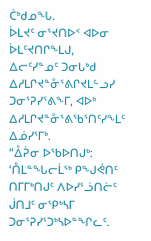ᑖᒃᑯᓄᖓ.
ᐆᒪᔪᑦ ᓂᕐᔪᑎᐅᑉ ᐊᐅᓂ ᐆᒪᑦᔪᑎᒋᖕᒪᒍ, ᐃᓕᑦᓯᓐᓄᑦ ᑐᓂᒐᒃᑯ ᐃᓱᒪᒋᔪᓐᓁᕐᕕᒋᔪᒪᓪᓗᓯ ᑐᓂᕐᕈᓯᕐᕕᖕᒥ, ᐊᐅᒃ ᐃᓱᒪᒋᔪᓐᓁᕐᕕᖃᕐᑎᑦᓯᖕᒪᑦ ᐃᓅᓯᕐᒥᒃ.
“ᐂᕉᓂ ᐅᖃᐅᑎᒍᒃ: ‘ᑍᒪᓐᖓᓕᒫᖅ ᑭᖑᕚᑎᑦ ᑎᒥᒥᒃᑎᒍᑦ ᐱᐅᓯᕐᓘᑎᓖᑦ ᒎᑎᒧᑦ ᓂᕿᒃᓴᒥ ᑐᓂᕐᕈᓯᕐᑐᒃᓴᐅᓐᖏᓚᑦ.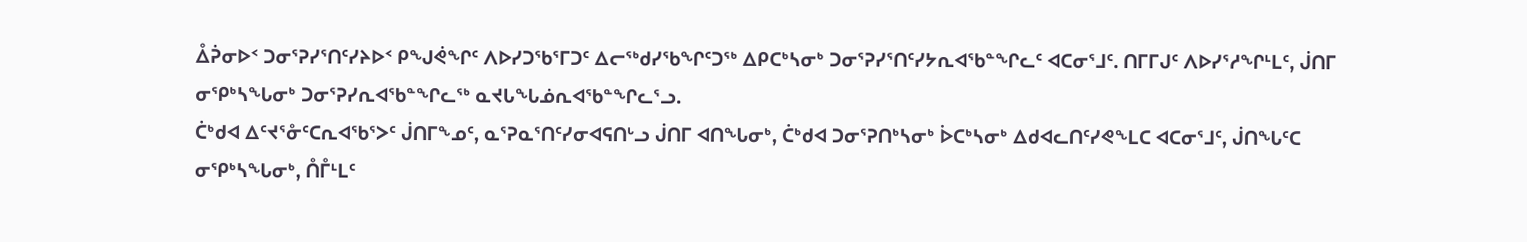ᐂᕉᓂᐅᑉ ᑐᓂᕐᕈᓯᕐᑎᑦᓯᔨᐅᑉ ᑭᖑᕚᖏᑦ ᐱᐅᓯᑐᖃᕐᒥᑐᑦ ᐃᓕᖅᑯᓯᖃᖏᑦᑐᖅ ᐃᑭᑕᒃᓴᓂᒃ ᑐᓂᕐᕈᓯᕐᑎᑦᓯᔭᕆᐊᖃᓐᖏᓚᑦ ᐊᑕᓂᕐᒧᑦ. ᑎᒥᒥᒍᑦ ᐱᐅᓯᕐᓱᖏᒻᒪᑦ, ᒎᑎᒥ ᓂᕿᒃᓴᖓᓂᒃ ᑐᓂᕐᕈᓯᕆᐊᖃᓐᖏᓚᖅ ᓇᔪᒐᖓᓅᕆᐊᖃᓐᖏᓚᕐᓗ.
ᑖᒃᑯᐊ ᐃᑦᔪᕐᓁᑦᑕᕆᐊᖃᕐᐳᑦ ᒎᑎᒥᖕᓄᑦ, ᓇᕐᕈᓇᕐᑎᑦᓯᓂᐊᕋᑎᒡᓗ ᒎᑎᒥ ᐊᑎᖓᓂᒃ, ᑖᒃᑯᐊ ᑐᓂᕐᕈᑎᒃᓴᓂᒃ ᐆᑕᒃᓴᓂᒃ ᐃᑯᐊᓚᑎᑦᓯᕙᖕᒪᑕ ᐊᑕᓂᕐᒧᑦ, ᒎᑎᖓᑦᑕ ᓂᕿᒃᓴᖓᓂᒃ, ᑍᒤᒻᒪᑦ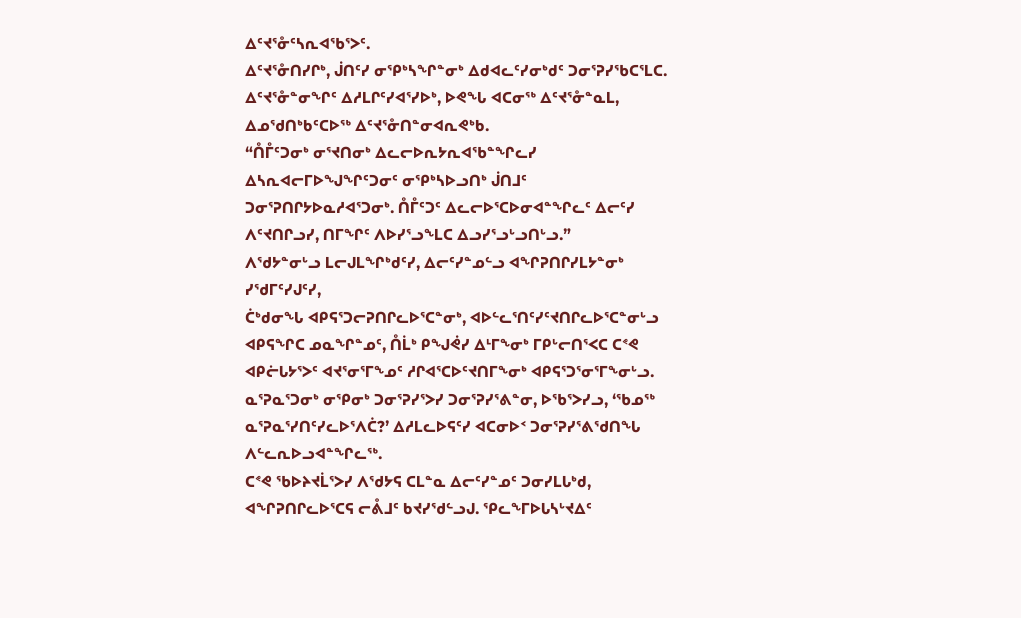ᐃᑦᔪᕐᓁᑦᓴᕆᐊᖃᕐᐳᑦ.
ᐃᑦᔪᕐᓁᑎᓯᒋᒃ, ᒎᑎᑦᓯ ᓂᕿᒃᓴᖏᓐᓂᒃ ᐃᑯᐊᓚᑦᓯᓂᒃᑯᑦ ᑐᓂᕐᕈᓯᖃᑕᕐᒪᑕ. ᐃᑦᔪᕐᓁᓐᓂᖏᑦ ᐃᓱᒪᒋᑦᓯᐊᕐᓯᐅᒃ, ᐅᕙᖓ ᐊᑕᓂᖅ ᐃᑦᔪᕐᓁᓐᓇᒪ, ᐃᓄᖁᑎᒃᑲᑦᑕᐅᖅ ᐃᑦᔪᕐᓁᑎᓐᓂᐊᕆᕙᒃᑲ.
“ᑍᒤᑦᑐᓂᒃ ᓂᕐᔪᑎᓂᒃ ᐃᓚᓕᐅᕆᔭᕆᐊᖃᓐᖏᓚᓯ ᐃᓴᕆᐊᓕᒥᐅᖑᖏᑦᑐᓂᑦ ᓂᕿᒃᓴᐅᓗᑎᒃ ᒎᑎᒧᑦ ᑐᓂᕐᕈᑎᒋᔭᐅᓇᓱᐊᕐᑐᓂᒃ. ᑍᒤᑦᑐᑦ ᐃᓚᓕᐅᕐᑕᐅᓂᐊᓐᖏᓚᑦ ᐃᓕᑦᓯ ᐱᑦᔪᑎᒋᓗᓯ, ᑎᒥᖏᑦ ᐱᐅᓯᕐᓗᖕᒪᑕ ᐃᓗᓯᕐᓗᒡᓗᑎᒡᓗ.”
ᐱᖁᔭᓐᓂᒡᓗ ᒪᓕᒍᒪᖏᒃᑯᑦᓯ, ᐃᓕᑦᓯᓐᓄᓪᓗ ᐊᖏᕈᑎᒋᓯᒪᔭᓐᓂᒃ ᓯᖁᒥᑦᓯᒍᑦᓯ,
ᑖᒃᑯᓂᖓ ᐊᑭᕋᕐᑐᓕᕈᑎᒋᓚᐅᕐᑕᓐᓂᒃ, ᐊᐅᓪᓚᕐᑎᑦᓯᑦᔪᑎᒋᓚᐅᕐᑕᓐᓂᒡᓗ ᐊᑭᕋᖏᑕ ᓄᓇᖏᓐᓄᑦ, ᑍᒫᒃ ᑭᖑᕚᓯ ᐃᒻᒥᖕᓂᒃ ᒥᑭᒡᓕᑎᕐᐸᑕ ᑕᕝᕙ ᐊᑭᓖᒐᔭᕐᐳᑦ ᐊᔪᕐᓂᕐᒥᖕᓄᑦ ᓱᒋᐊᕐᑕᐅᑦᔪᑎᒥᖕᓂᒃ ᐊᑭᕋᕐᑐᕐᓂᕐᒥᖕᓂᒡᓗ.
ᓇᕐᕈᓇᕐᑐᓂᒃ ᓂᕿᓂᒃ ᑐᓂᕐᕈᓯᕐᐳᓯ ᑐᓂᕐᕈᓯᕐᕕᓐᓂ, ᐅᖃᕐᐳᓯᓗ, ‘ᖃᓄᖅ ᓇᕐᕈᓇᕐᓯᑎᑦᓯᓚᐅᕐᐱᑖ?’ ᐃᓱᒪᓚᐅᕋᑦᓯ ᐊᑕᓂᐅᑉ ᑐᓂᕐᕈᓯᕐᕕᖁᑎᖓ ᐱᓪᓚᕆᐅᓗᐊᓐᖏᓚᖅ.
ᑕᕝᕙ ᖃᐅᔨᔪᒫᕐᐳᓯ ᐱᖁᔭᕋ ᑕᒪᓐᓇ ᐃᓕᑦᓯᓐᓄᑦ ᑐᓂᓯᒪᒐᒃᑯ, ᐊᖏᕈᑎᒋᓚᐅᕐᑕᕋ ᓕᕔᒧᑦ ᑲᔪᓯᖁᓪᓗᒍ. ᕿᓚᖕᒥᐅᒐᓴᒡᔪᐃᑦ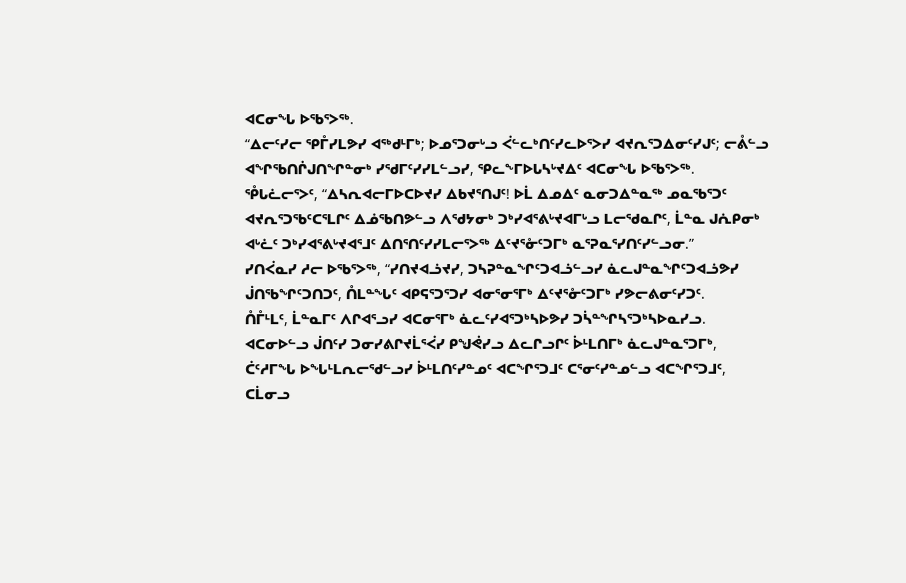ᐊᑕᓂᖓ ᐅᖃᕐᐳᖅ.
“ᐃᓕᑦᓯᓕ ᕿᒤᓯᒪᕗᓯ ᐊᖅᑯᒻᒥᒃ; ᐅᓄᕐᑐᓂᒡᓗ ᐹᓪᓚᒃᑎᑦᓯᓚᐅᕐᐳᓯ ᐊᔪᕆᕐᑐᐃᓂᑦᓯᒍᑦ; ᓕᕔᓪᓗ ᐊᖏᖃᑎᒌᒍᑎᖏᓐᓂᒃ ᓯᖁᒥᑦᓯᓯᒪᓪᓗᓯ, ᕿᓚᖕᒥᐅᒐᓴᒡᔪᐃᑦ ᐊᑕᓂᖓ ᐅᖃᕐᐳᖅ.
ᕾᒐᓛᓕᕐᐳᑦ, “ᐃᓴᕆᐊᓕᒥᐅᑕᐅᔪᓯ ᐃᑲᔪᕐᑎᒍᑦ! ᐅᒫ ᐃᓄᐃᑦ ᓇᓂᑐᐃᓐᓇᖅ ᓄᓇᖃᕐᑐᑦ ᐊᔪᕆᕐᑐᖃᑦᑕᕐᒪᒋᑦ ᐃᓅᖃᑎᕗᓪᓗ ᐱᖁᔭᓂᒃ ᑐᒃᓯᐊᕐᕕᒡᔪᐊᒥᒡᓗ ᒪᓕᖁᓇᒋᑦ, ᒫᓐᓇ ᒍᕇᑭᓂᒃ ᐊᒡᓛᑦ ᑐᒃᓯᐊᕐᕕᒡᔪᐊᕐᒧᑦ ᐃᑎᕐᑎᑦᓯᓯᒪᓕᕐᐳᖅ ᐃᑦᔪᕐᓁᑦᑐᒥᒃ ᓇᕐᕈᓇᕐᓯᑎᑦᓯᓪᓗᓂ.”
ᓯᑎᐹᓇᓯ ᓱᓕ ᐅᖃᕐᐳᖅ, “ᓯᑎᔪᐊᓘᔪᓯ, ᑐᓴᕈᓐᓇᖏᑦᑐᐊᓘᓪᓗᓯ ᓈᓚᒍᓐᓇᖏᑦᑐᐊᓘᕗᓯ ᒎᑎᖃᖏᑦᑐᑎᑐᑦ, ᑍᒪᓐᖓᑦ ᐊᑭᕋᕐᑐᕐᑐᓯ ᐊᓂᕐᓂᕐᒥᒃ ᐃᑦᔪᕐᓁᑦᑐᒥᒃ ᓯᕗᓕᕕᓂᑦᓯᑐᑦ.
ᑍᒤᒻᒪᑦ, ᒫᓐᓇᒥᑦ ᐱᒋᐊᕐᓗᓯ ᐊᑕᓂᕐᒥᒃ ᓈᓚᑦᓯᐊᕐᑐᒃᓴᐅᕗᓯ ᑐᓵᓐᖏᓴᕐᑐᒃᓴᐅᓇᓯᓗ.
ᐊᑕᓂᐅᓪᓗ ᒎᑎᑦᓯ ᑐᓂᓯᕕᒋᔪᒫᕐᐹᓯ ᑭᖑᕚᓯᓗ ᐃᓚᒋᓗᒋᑦ ᐆᒻᒪᑎᒥᒃ ᓈᓚᒍᓐᓇᕐᑐᒥᒃ, ᑖᑦᓱᒥᖓ ᐅᖓᒻᒪᕆᓕᖁᓪᓗᓯ ᐆᒻᒪᑎᑦᓯᓐᓄᑦ ᐊᑕᖏᕐᑐᒧᑦ ᑕᕐᓂᑦᓯᓐᓄᓪᓗ ᐊᑕᖏᕐᑐᒧᑦ, ᑕᒫᓂᓗ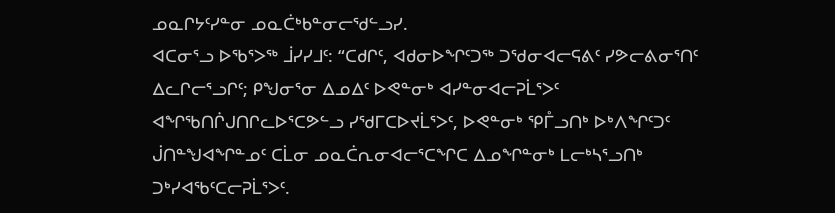ᓄᓇᒋᔭᑦᓯᓐᓂ ᓄᓇᑖᒃᑲᓐᓂᓕᖁᓪᓗᓯ.
ᐊᑕᓂᕐᓗ ᐅᖃᕐᐳᖅ ᒨᓯᓯᒧᑦ: “ᑕᑯᒋᑦ, ᐊᑯᓂᐅᖏᑦᑐᖅ ᑐᖁᓂᐊᓕᕋᕕᑦ ᓯᕗᓕᕕᓂᕐᑎᑦ ᐃᓚᒋᓕᕐᓗᒋᑦ; ᑭᖑᓂᕐᓂ ᐃᓄᐃᑦ ᐅᕙᓐᓂᒃ ᐊᓯᓐᓂᐊᓕᕈᒫᕐᐳᑦ ᐊᖏᖃᑎᒌᒍᑎᒋᓚᐅᕐᑕᕗᓪᓗ ᓯᖁᒥᑕᐅᔪᒫᕐᐳᑦ, ᐅᕙᓐᓂᒃ ᕿᒤᓗᑎᒃ ᐅᒃᐱᖏᑦᑐᑦ ᒎᑎᓐᖑᐊᖏᓐᓄᑦ ᑕᒫᓂ ᓄᓇᑖᕆᓂᐊᓕᕐᑕᖏᑕ ᐃᓄᖏᓐᓂᒃ ᒪᓕᒃᓴᕐᓗᑎᒃ ᑐᒃᓯᐊᖃᑦᑕᓕᕈᒫᕐᐳᑦ.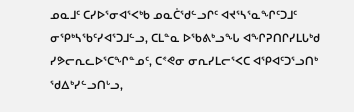ᓄᓇᒧᑦ ᑕᓯᐅᕐᓂᐊᕐᐸᒃᑲ ᓄᓇᑖᖁᓪᓗᒋᑦ ᐊᔪᕐᓴᕐᓇᖏᑦᑐᒧᑦ ᓂᕿᒃᓴᖃᑦᓯᐊᕐᑐᒧᓪᓗ, ᑕᒪᓐᓇ ᐅᖃᕕᒃᓗᖓ ᐊᖏᕈᑎᒋᓯᒪᒐᒃᑯ ᓯᕗᓕᕆᓚᐅᕐᑕᖏᓐᓄᑦ, ᑕᕝᕙᓂ ᓂᕆᓯᒪᓕᕐᐸᑕ ᐊᕿᐊᑦᑐᕐᓗᑎᒃ ᖁᐃᒃᓯᓪᓗᑎᒡᓗ,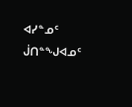ᐊᓯᓐᓄᑦ ᒎᑎᓐᖑᐊᓄᑦ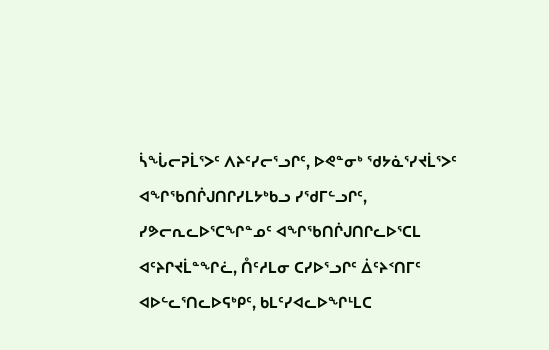ᓵᖔᓕᕈᒫᕐᐳᑦ ᐱᔨᑦᓯᓕᕐᓗᒋᑦ, ᐅᕙᓐᓂᒃ ᖁᔭᓈᕐᓯᔪᒫᕐᐳᑦ ᐊᖏᖃᑎᒌᒍᑎᒋᓯᒪᔭᒃᑲᓗ ᓯᖁᒥᓪᓗᒋᑦ,
ᓯᕗᓕᕆᓚᐅᕐᑕᖏᓐᓄᑦ ᐊᖏᖃᑎᒌᒍᑎᒋᓚᐅᕐᑕᒪ ᐊᑦᔨᒋᔪᒫᓐᖏᓛ, ᑍᑦᓱᒪᓂ ᑕᓯᐅᕐᓗᒋᑦ ᐄᑦᔨᑉᑎᒥᑦ ᐊᐅᓪᓚᕐᑎᓚᐅᕋᒃᑭᑦ, ᑲᒪᑦᓯᐊᓚᐅᖏᒻᒪᑕ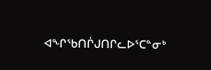ᐊᖏᖃᑎᒌᒍᑎᒋᓚᐅᕐᑕᓐᓂᒃ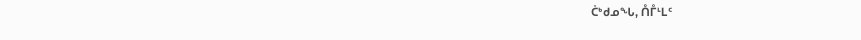ᑖᒃᑯᓄᖓ, ᑍᒤᒻᒪᑦ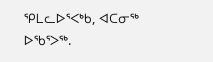ᕿᒪᓚᐅᕐᐸᒃᑲ, ᐊᑕᓂᖅ ᐅᖃᕐᐳᖅ.